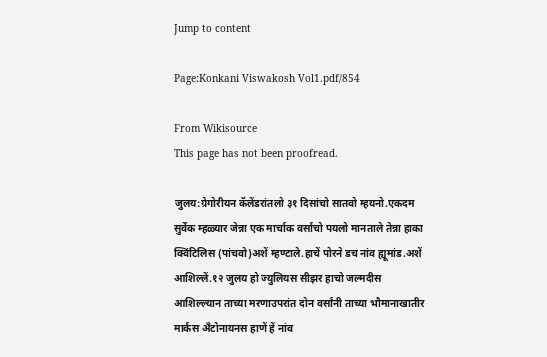Jump to content

Page:Konkani Viswakosh Vol1.pdf/854

From Wikisource
This page has not been proofread.

जुलय:ग्रेगोरीयन कॅलेंडरांतलो ३१ दिसांचो सातवो म्हयनो.एकदम सुर्वेक म्हळ्यार जेन्ना एक मार्चाक वर्साचो पयलो मानताले तेन्ना हाका क्विंटिलिस (पांचवो)अशें म्हण्टाले.हाचें पोरने डच नांव ह्यूमांड.अशें आशिल्लें.१२ जुलय हो ज्युलियस सीझर हाचो जल्मदीस आशिल्ल्यान ताच्या मरणाउपरांत दोन वर्सांनी ताच्या भौमानाखातीर मार्कस ॲंटोनायनस हाणें हें नांव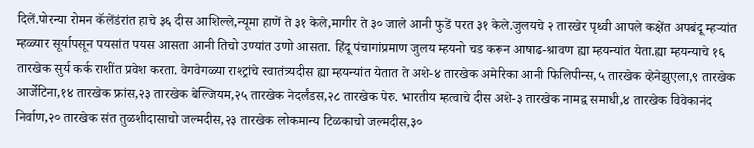दिलें.पोरन्या रोमन कॅलेंडंरांत हाचे ३६ दीस आशिल्ले,न्यूमा हाणें ते ३१ केले,मागीर ते ३० जाले आनी फुडें परत ३१ केले.जुलयचे २ तारखेर पृथ्वी आपले कक्षेंत अपबंदू म्हऱ्यांत म्हळ्यार सूर्यापसून पयसांत पयस आसता आनी तिचो उण्यांत उणो आसता. हिंदू पंचागांप्रमाण जुलय म्हयनो चड करून आषाढ-श्रावण ह्या म्हयन्यांत येता.ह्या म्हयन्याचे १६ तारखेक सुर्य कर्क राशींत प्रवेश करता. वेगवेगळ्या राश्ट्रांचे स्वातंत्र्यदीस ह्या म्हयन्यांत येतात ते अशे-४ तारखेक अमेरिका आनी फिलिपीन्स,५ तारखेक व्हेनेझुएला,९ तारखेक आर्जेटिना,१४ तारखेक फ्रांस,२३ तारखेक बेल्जियम,२५ तारखेक नेदर्लंडस,२८ तारखेक पेरु. भारतीय म्हत्वाचे दीस अशे-३ तारखेक नामद्व समाधी,४ तारखेक विवेकानंद निर्वाण,२० तारखेक संत तुळशीदासाचो जल्मदीस,२३ तारखेक लोकमान्य टिळकाचो जल्मदीस,३०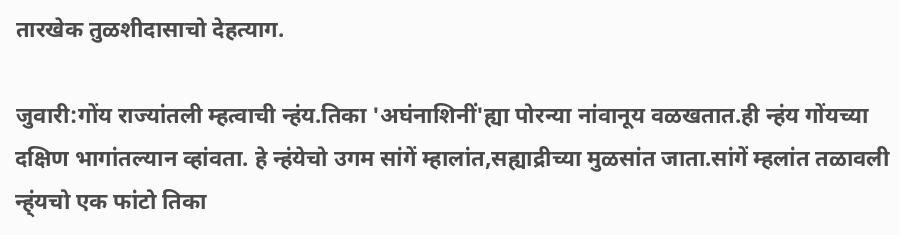तारखेक तुळशीदासाचो देहत्याग.

जुवारी:गोंय राज्यांतली म्हत्वाची न्हंय.तिका 'अघंनाशिनीं'ह्या पोरन्या नांवानूय वळखतात.ही न्हंय गोंयच्या दक्षिण भागांतल्यान व्हांवता. हे न्हंयेचो उगम सांगें म्हालांत,सह्याद्रीच्या मुळसांत जाता.सांगें म्हलांत तळावली न्ह्ंयचो एक फांटो तिका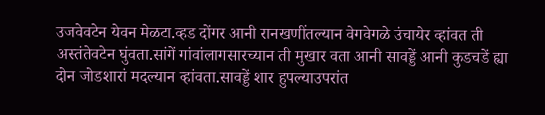उजवेवटेन येवन मेळटा.व्हड दोंगर आनी रानखणींतल्यान वेगवेगळे उंचायेर व्हांवत ती अस्तंतेवटेन घुंवता.सांगें गांवांलागसारच्यान ती मुखार वता आनी सावड्डें आनी कुडचडें ह्या दोन जोडशारां मदल्यान व्हांवता.सावड्डें शार हुपल्याउपरांत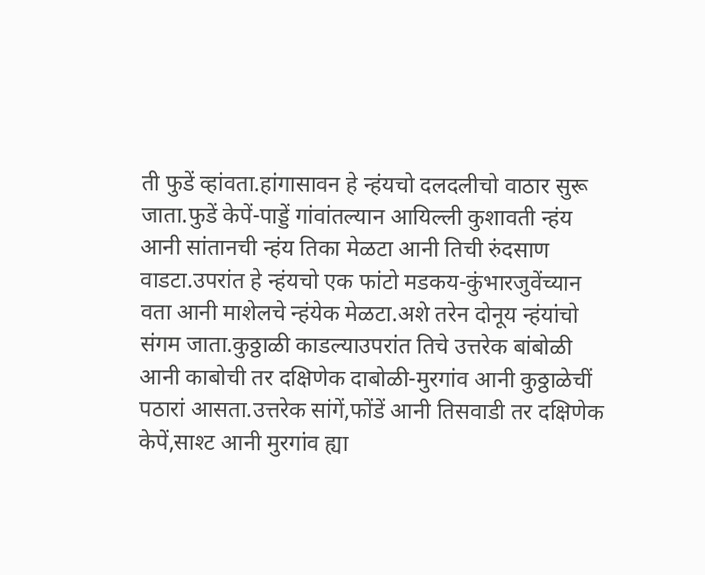ती फुडें व्हांवता.हांगासावन हे न्हंयचो दलदलीचो वाठार सुरू जाता.फुडें केपें-पाड्डें गांवांतल्यान आयिल्ली कुशावती न्हंय आनी सांतानची न्हंय तिका मेळटा आनी तिची रुंदसाण वाडटा.उपरांत हे न्हंयचो एक फांटो मडकय-कुंभारजुवेंच्यान वता आनी माशेलचे न्हंयेक मेळटा.अशे तरेन दोनूय न्हंयांचो संगम जाता.कुठ्ठाळी काडल्याउपरांत तिचे उत्तरेक बांबोळी आनी काबोची तर दक्षिणेक दाबोळी-मुरगांव आनी कुठ्ठाळेचीं पठारां आसता.उत्तरेक सांगें,फोंडें आनी तिसवाडी तर दक्षिणेक केपें,साश्ट आनी मुरगांव ह्या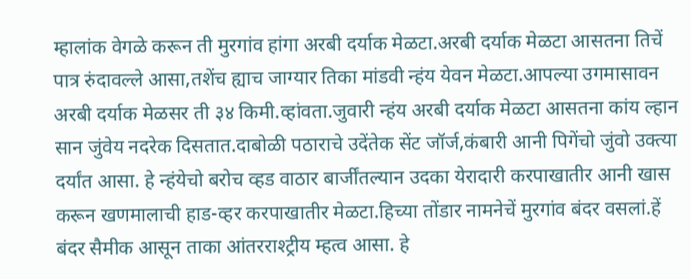म्हालांक वेगळे करून ती मुरगांव हांगा अरबी दर्याक मेळटा.अरबी दर्याक मेळटा आसतना तिचें पात्र रुंदावल्ले आसा,तशेंच ह्याच जाग्यार तिका मांडवी न्हंय येवन मेळटा.आपल्या उगमासावन अरबी दर्याक मेळसर ती ३४ किमी.व्हांवता.जुवारी न्हंय अरबी दर्याक मेळटा आसतना कांय ल्हान सान जुंवेय नदरेक दिसतात.दाबोळी पठाराचे उदेंतेक सेंट जॉर्ज,कंबारी आनी पिगेंचो जुंवो उक्त्या दर्यांत आसा. हे न्हंयेचो बरोच व्हड वाठार बार्जींतल्यान उदका येरादारी करपाखातीर आनी खास करून खणमालाची हाड-व्हर करपाखातीर मेळटा.हिच्या तोंडार नामनेचें मुरगांव बंदर वसलां.हें बंदर सैमीक आसून ताका आंतरराश्ट्रीय म्हत्व आसा. हे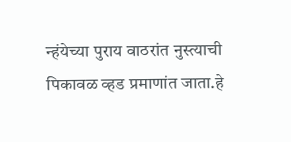न्हंयेच्या पुराय वाठरांत नुस्त्याची पिकावळ व्हड प्रमाणांत जाता.हे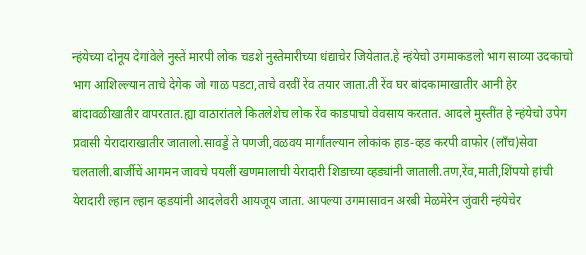न्हंयेच्या दोनूय देगांवेले नुस्तें मारपी लोक चडशे नुस्तेमारीच्या धंद्याचेर जियेतात.हे न्हंयेचो उगमाकडलो भाग साव्या उदकाचो भाग आशिल्ल्यान ताचे देगेक जो गाळ पडटा,ताचे वरवीं रेंव तयार जाता.ती रेंव घर बांदकामाखातीर आनी हेर बांदावळीखातीर वापरतात.ह्या वाठारांतले कितलेशेच लोक रेंव काडपाचो वेवसाय करतात. आदले मुस्तींत हे न्हंयेचो उपेग प्रवासी येरादाराखातीर जातालो.सावड्डें ते पणजी,वळवय मार्गांतल्यान लोकांक हाड-व्हड करपी वाफोर (लॉंच)सेवा चलताली.बार्जीचें आगमन जावचे पयलीं खणमालाची येरादारी शिडाच्या व्हड्यांनी जाताली.तण,रेंव,माती,शिंपयो हांची येरादारी ल्हान ल्हान व्हडयांनी आदलेवरी आयजूय जाता. आपल्या उगमासावन अरबी मेळमेरेन जुंवारी न्हंयेचेर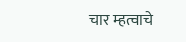चार म्हत्वाचे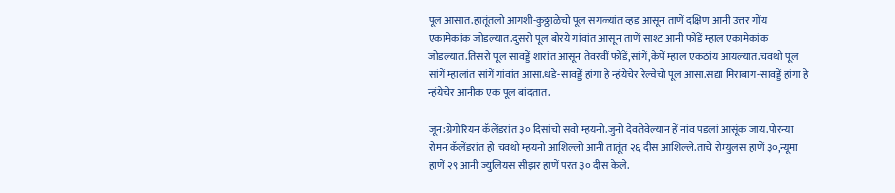पूल आसात.हातूंतलो आगशी-कुठ्ठाळेचो पूल सगळ्यांत व्हड आसून ताणें दक्षिण आनी उत्तर गोंय एकामेकांक जोडल्यात.दुसरो पूल बोरये गांवांत आसून ताणें साश्ट आनी फोंडें म्हाल एकामेकांक जोडल्यात.तिसरो पूल सावड्डें शारांत आसून तेवरवीं फोंडें,सांगें,केपें म्हाल एकठांय आयल्यात.चवथो पूल सांगें म्हालांत सांगें गांवांत आसा.धडे-सावड्डें हांगा हे न्हंयेचेर रेल्वेचो पूल आसा.सद्या मिराबाग-सावड्डें हांगा हे न्हंयेचेर आनीक एक पूल बांदतात.

जून:ग्रेगोरियन कॅलेंडरांत ३० दिसांचो सवो म्हयनो.जुनो देवतेवेल्यान हें नांव पडलां आसूंक जाय.पोरन्या रोमन कॅलेंडरांत हो चवथो म्हयनो आशिल्लो आनी तातूंत २६ दीस आशिल्ले.ताचे रोम्युलस हाणें ३०,न्यूमा हाणें २९ आनी ज्युलियस सीझर हाणें परत ३० दीस केले.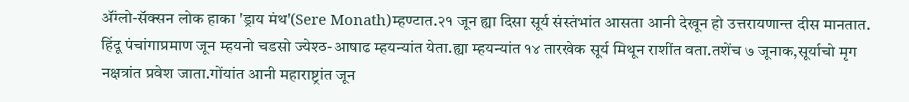ॲंग्लो-सॅक्सन लोक हाका 'ड्राय मंथ'(Sere Monath)म्हण्टात.२१ जून ह्या दिसा सूर्य संस्तंभांत आसता आनी देखून हो उत्तरायणान्त दीस मानतात. हिंदू पंचांगाप्रमाण जून म्हयनो चडसो ज्येश्ठ-आषाढ म्हयन्यांत येता.ह्या म्हयन्यांत १४ तारखेक सूर्य मिथून राशींत वता.तशेंच ७ जूनाक,सूर्याचो मृग नक्षत्रांत प्रवेश जाता.गोंयांत आनी महाराष्ट्रांत जून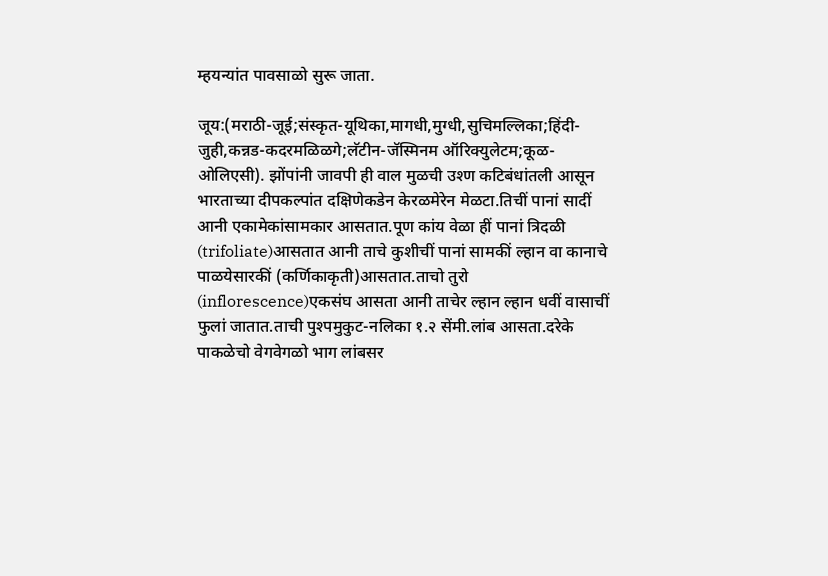म्हयन्यांत पावसाळो सुरू जाता.

जूय:(मराठी-जूई;संस्कृत-यूथिका,मागधी,मुग्धी,सुचिमल्लिका;हिंदी-जुही,कन्नड-कदरमळिळगे;लॅटीन-जॅस्मिनम ऑरिक्युलेटम;कूळ-ओलिएसी). झोंपांनी जावपी ही वाल मुळची उश्ण कटिबंधांतली आसून भारताच्या दीपकल्पांत दक्षिणेकडेन केरळमेरेन मेळटा.तिचीं पानां सादीं आनी एकामेकांसामकार आसतात.पूण कांय वेळा हीं पानां त्रिदळी (trifoliate)आसतात आनी ताचे कुशीचीं पानां सामकीं ल्हान वा कानाचे पाळयेसारकीं (कर्णिकाकृती)आसतात.ताचो तुरो (inflorescence)एकसंघ आसता आनी ताचेर ल्हान ल्हान धवीं वासाचीं फुलां जातात.ताची पुश्पमुकुट-नलिका १.२ सेंमी.लांब आसता.दरेके पाकळेचो वेगवेगळो भाग लांबसर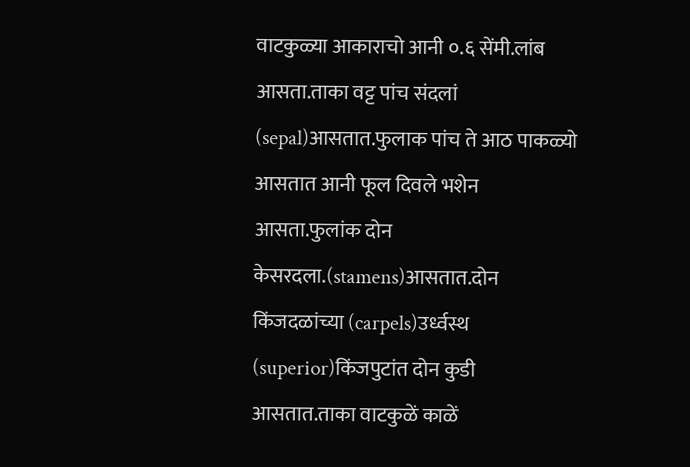वाटकुळ्या आकाराचो आनी ०.६ सेंमी.लांब आसता.ताका वट्ट पांच संदलां (sepal)आसतात.फुलाक पांच ते आठ पाकळ्यो आसतात आनी फूल दिवले भशेन आसता.फुलांक दोन केसरदला.(stamens)आसतात.दोन किंजदळांच्या (carpels)उर्ध्वस्थ (superior)किंजपुटांत दोन कुडी आसतात.ताका वाटकुळें काळें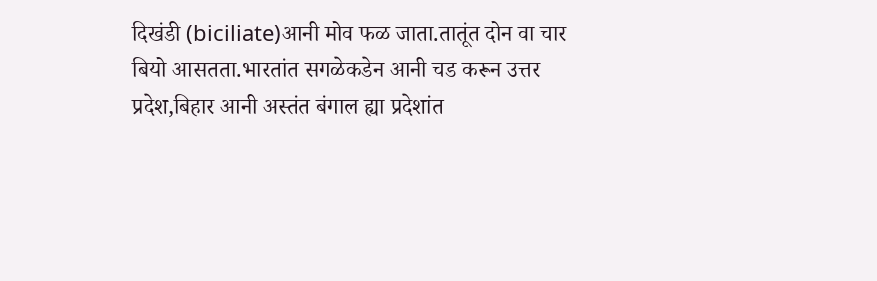दिखंडी (biciliate)आनी मोव फळ जाता.तातूंत दोन वा चार बियो आसतता.भारतांत सगळेकडेन आनी चड करून उत्तर प्रदेश,बिहार आनी अस्तंत बंगाल ह्या प्रदेशांत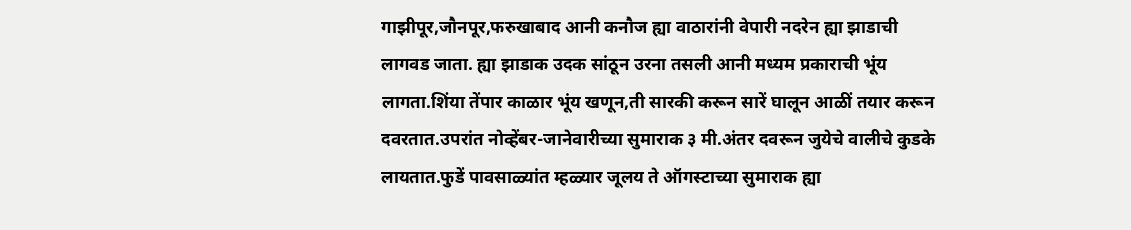गाझीपूर,जौनपूर,फरुखाबाद आनी कनौज ह्या वाठारांनी वेपारी नदरेन ह्या झाडाची लागवड जाता. ह्या झाडाक उदक सांठून उरना तसली आनी मध्यम प्रकाराची भूंय लागता.शिंया तेंपार काळार भूंय खणून,ती सारकी करून सारें घालून आळीं तयार करून दवरतात.उपरांत नोव्हेंबर-जानेवारीच्या सुमाराक ३ मी.अंतर दवरून जुयेचे वालीचे कुडके लायतात.फुडें पावसाळ्यांत म्हळ्यार जूलय ते ऑगस्टाच्या सुमाराक ह्या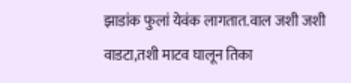झाडांक फुलां येवंक लागतात.वाल जशी जशी वाडटा,तशी माटव घालून तिका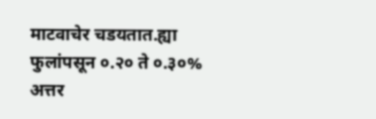माटवाचेर चडयतात.ह्या फुलांपसून ०.२० ते ०.३०% अत्तर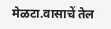मेळटा.वासाचें तेल